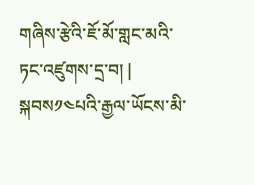གཞིས་རྩེའི་ཇོ་མོ་གླང་མའི་ཏང་འཛུགས་དྲ་བ། |
སྐབས༡༤པའི་རྒྱལ་ཡོངས་མི་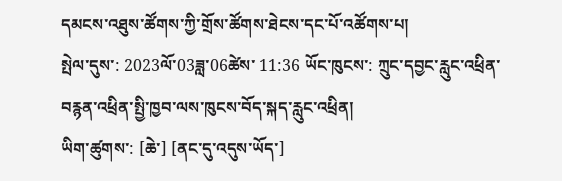དམངས་འཐུས་ཚོགས་ཀྱི་གྲོས་ཚོགས་ཐེངས་དང་པོ་འཚོགས་པ།
སྤེལ་དུས་: 2023ལོ་03ཟླ་06ཚེས་ 11:36 ཡོང་ཁུངས་: ཀྲུང་དབྱང་རླུང་འཕྲིན་བརྙན་འཕྲིན་སྤྱི་ཁྱབ་ལས་ཁུངས་བོད་སྐད་རླུང་འཕྲིན།
ཡིག་ཚུགས་: [ཆེ་] [ནང་དུ་འདུས་ཡོད་]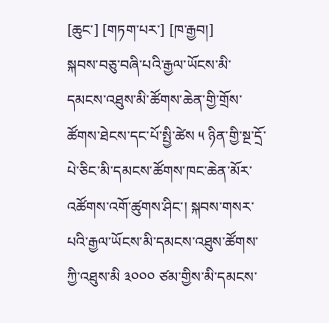[ཆུང་] [གཏག་པར་] [ཁ་རྒྱབ།]
སྐབས་བཅུ་བཞི་པའི་རྒྱལ་ཡོངས་མི་དམངས་འཐུས་མི་ཚོགས་ཆེན་གྱི་གྲོས་ཚོགས་ཐེངས་དང་པོ་སྤྱི་ཚེས ༥ ཉིན་གྱི་སྔ་དྲོ་པེ་ཅིང་མི་དམངས་ཚོགས་ཁང་ཆེན་མོར་འཚོགས་འགོ་ཚུགས་ཤིང་། སྐབས་གསར་པའི་རྒྱལ་ཡོངས་མི་དམངས་འཐུས་ཚོགས་ཀྱི་འཐུས་མི ༣༠༠༠ ཙམ་གྱིས་མི་དམངས་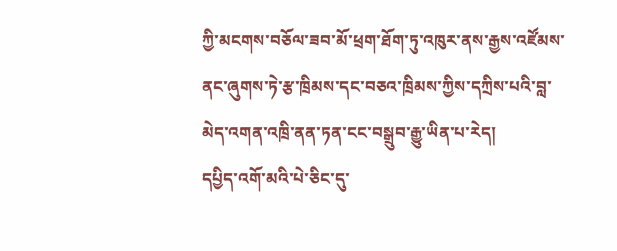ཀྱི་མངགས་བཅོལ་ཟབ་མོ་ཕྲག་ཐོག་ཏུ་འཁུར་ནས་རྒྱས་འཛོམས་ནང་ཞུགས་ཏེ་རྩ་ཁྲིམས་དང་བཅའ་ཁྲིམས་ཀྱིས་དཀྲིས་པའི་བླ་མེད་འགན་འཁྲི་ནན་ཏན་ངང་བསྒྲུབ་རྒྱུ་ཡིན་པ་རེད།
དཔྱིད་འགོ་མའི་པེ་ཅིང་དུ་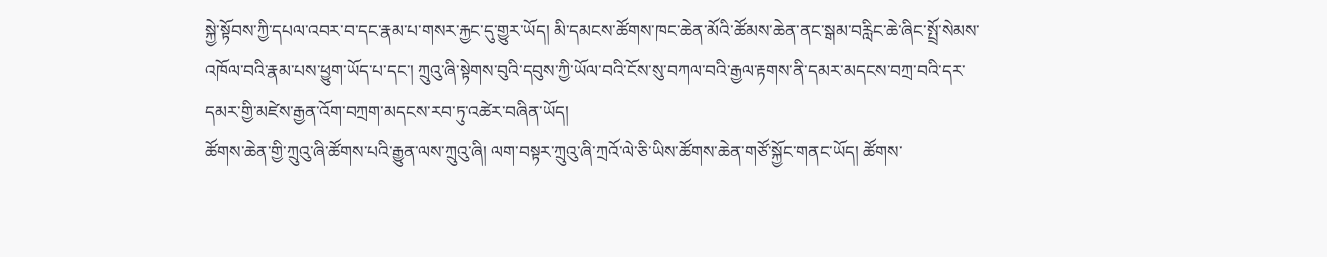སྐྱེ་སྟོབས་ཀྱི་དཔལ་འབར་བ་དང་རྣམ་པ་གསར་རྐྱང་དུ་གྱུར་ཡོད། མི་དམངས་ཚོགས་ཁང་ཆེན་མོའི་ཚོམས་ཆེན་ནང་སྒམ་བརླིང་ཆེ་ཞིང་སྤྲོ་སེམས་འཁོལ་བའི་རྣམ་པས་ཕྱུག་ཡོད་པ་དང་། ཀྲུའུ་ཞི་སྟེགས་བུའི་དབུས་ཀྱི་ཡོལ་བའི་ངོས་སུ་བཀལ་བའི་རྒྱལ་རྟགས་ནི་དམར་མདངས་བཀྲ་བའི་དར་དམར་གྱི་མཛེས་རྒྱན་འོག་བཀྲག་མདངས་རབ་ཏུ་འཚེར་བཞིན་ཡོད།
ཚོགས་ཆེན་གྱི་ཀྲུའུ་ཞི་ཚོགས་པའི་རྒྱུན་ལས་ཀྲུའུ་ཞི། ལག་བསྟར་ཀྲུའུ་ཞི་ཀྲའོ་ལེ་ཅི་ཡིས་ཚོགས་ཆེན་གཙོ་སྐྱོང་གནང་ཡོད། ཚོགས་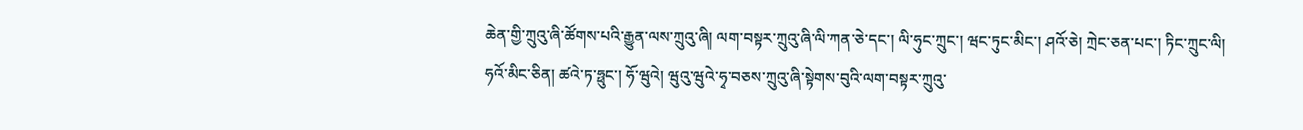ཆེན་གྱི་ཀྲུའུ་ཞི་ཚོགས་པའི་རྒྱུན་ལས་ཀྲུའུ་ཞི། ལག་བསྟར་ཀྲུའུ་ཞི་ལི་ཀན་ཅེ་དང་། ལི་ཧུང་ཀྲུང་། ཝང་ཏུང་མིང་། ཤའོ་ཅེ། ཀྲེང་ཅན་པང་། ཏིང་ཀྲུང་ལི། ཧའོ་མིང་ཅིན། ཚའེ་ཏ་ཧྥུང་། ཧོ་ཝུའེ། ཝུའུ་ཝུའེ་ཧྭ་བཅས་ཀྲུའུ་ཞི་སྟེགས་བུའི་ལག་བསྟར་ཀྲུའུ་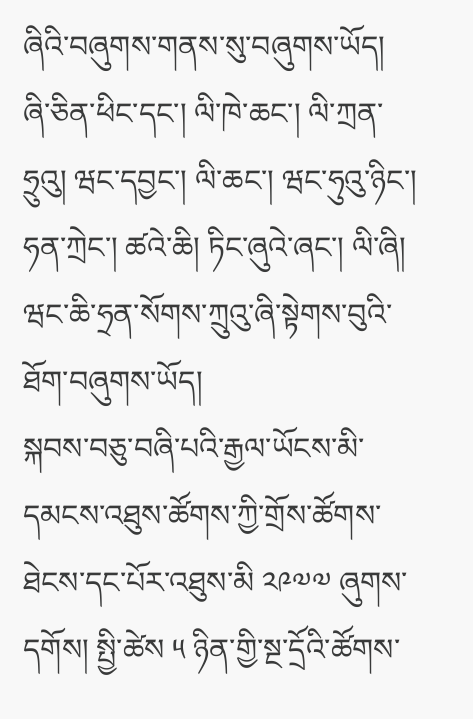ཞིའི་བཞུགས་གནས་སུ་བཞུགས་ཡོད།
ཞི་ཅིན་ཕིང་དང་། ལི་ཁེ་ཆང་། ལི་ཀྲན་ཧྲུའུ། ཝང་དབྱང་། ལི་ཆང་། ཝང་ཧུའུ་ཉིང་། ཧན་ཀྲེང་། ཚའེ་ཆི། ཏིང་ཞུའེ་ཞང་། ལི་ཞི། ཝང་ཆི་ཧྲན་སོགས་ཀྲུའུ་ཞི་སྟེགས་བུའི་ཐོག་བཞུགས་ཡོད།
སྐབས་བཅུ་བཞི་པའི་རྒྱལ་ཡོངས་མི་དམངས་འཐུས་ཚོགས་ཀྱི་གྲོས་ཚོགས་ཐེངས་དང་པོར་འཐུས་མི ༢༩༧༧ ཞུགས་དགོས། སྤྱི་ཚེས ༥ ཉིན་གྱི་སྔ་དྲོའི་ཚོགས་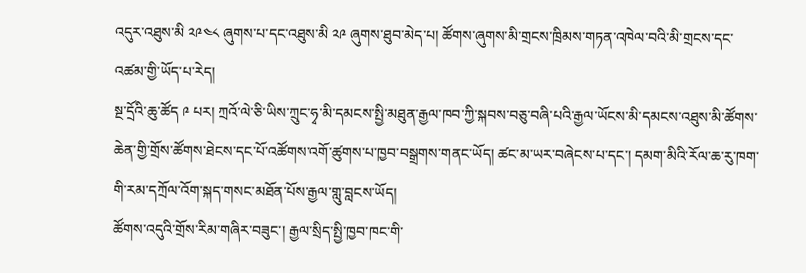འདུར་འཐུས་མི ༢༩༤༨ ཞུགས་པ་དང་འཐུས་མི ༢༩ ཞུགས་ཐུབ་མེད་པ། ཚོགས་ཞུགས་མི་གྲངས་ཁྲིམས་གཏན་འཁེལ་བའི་མི་གྲངས་དང་འཚམ་གྱི་ཡོད་པ་རེད།
སྔ་དྲོའི་ཆུ་ཚོད ༩ པར། ཀྲའོ་ལེ་ཅི་ཡིས་ཀྲུང་ཧྭ་མི་དམངས་སྤྱི་མཐུན་རྒྱལ་ཁབ་ཀྱི་སྐབས་བཅུ་བཞི་པའི་རྒྱལ་ཡོངས་མི་དམངས་འཐུས་མི་ཚོགས་ཆེན་གྱི་གྲོས་ཚོགས་ཐེངས་དང་པོ་འཚོགས་འགོ་ཚུགས་པ་ཁྱབ་བསྒྲགས་གནང་ཡོད། ཚང་མ་ཡར་བཞེངས་པ་དང་། དམག་མིའི་རོལ་ཆ་རུ་ཁག་གི་རམ་དཀྲོལ་འོག་སྐད་གསང་མཐོན་པོས་རྒྱལ་གླུ་བླངས་ཡོད།
ཚོགས་འདུའི་གྲོས་རིམ་གཞིར་བཟུང་། རྒྱལ་སྲིད་སྤྱི་ཁྱབ་ཁང་གི་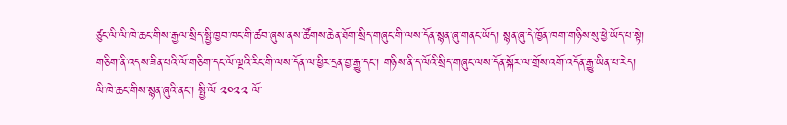ཙུང་ལི་ལི་ཁེ་ཆང་གིས་རྒྱལ་སྲིད་སྤྱི་ཁྱབ་ཁང་གི་ཚབ་ཞུས་ནས་ཚོགས་ཆེན་ཐོག་སྲིད་གཞུང་གི་ལས་དོན་སྙན་ཞུ་གནང་ཡོད། སྙན་ཞུ་དེ་ཁྱོན་ཁག་གཉིས་སུ་ཕྱེ་ཡོད་པ་སྟེ། གཅིག་ནི་འདས་ཟིན་པའི་ལོ་གཅིག་དང་ལོ་ལྔའི་རིང་གི་ལས་དོན་ལ་ཕྱིར་དྲན་བྱ་རྒྱུ་དང་། གཉིས་ནི་ད་ལོའི་སྲིད་གཞུང་ལས་དོན་སྐོར་ལ་གྲོས་འགོ་འདོན་རྒྱུ་ཡིན་པ་རེད།
ལི་ཁེ་ཆང་གིས་སྙན་ཞུའི་ནང་། སྤྱི་ལོ ༢༠༢༢ ལོ་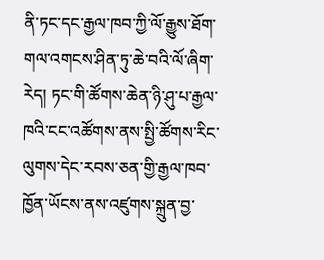ནི་ཏང་དང་རྒྱལ་ཁབ་ཀྱི་ལོ་རྒྱུས་ཐོག་གལ་འགངས་ཤིན་ཏུ་ཆེ་བའི་ལོ་ཞིག་རེད། ཏང་གི་ཚོགས་ཆེན་ཉི་ཤུ་པ་རྒྱལ་ཁའི་ངང་འཚོགས་ནས་སྤྱི་ཚོགས་རིང་ལུགས་དེང་རབས་ཅན་གྱི་རྒྱལ་ཁབ་ཁྱོན་ཡོངས་ནས་འཛུགས་སྐྲུན་བྱ་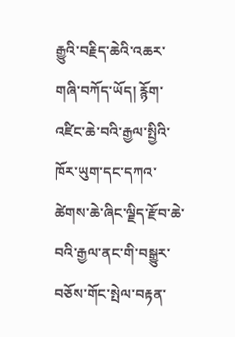རྒྱུའི་བརྗིད་ཆེའི་འཆར་གཞི་བཀོད་ཡོད། རྙོག་འཛིང་ཆེ་བའི་རྒྱལ་སྤྱིའི་ཁོར་ཡུག་དང་དཀའ་ཚེགས་ཆེ་ཞིང་ལྗིད་རྫོབ་ཆེ་བའི་རྒྱལ་ནང་གི་བསྒྱུར་བཅོས་གོང་སྤེལ་བརྟན་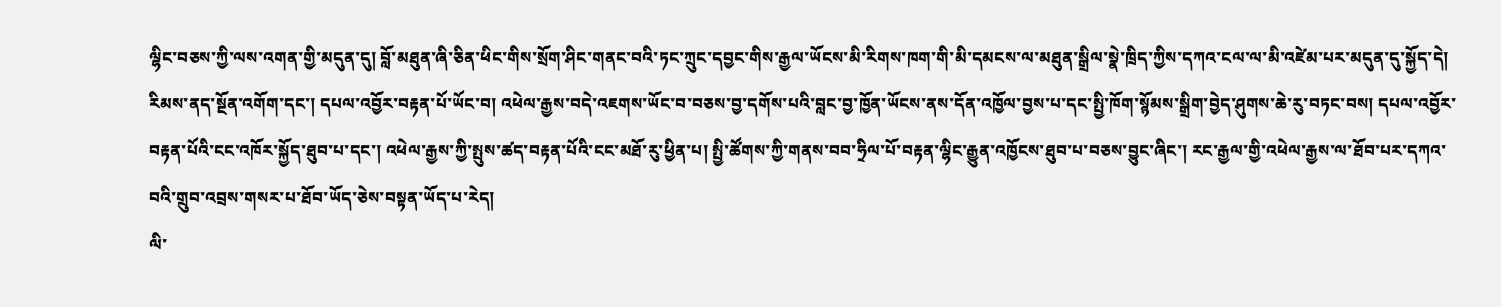ལྷིང་བཅས་ཀྱི་ལས་འགན་གྱི་མདུན་དུ། བློ་མཐུན་ཞི་ཅིན་ཕིང་གིས་སྲོག་ཤིང་གནང་བའི་ཏང་ཀྲུང་དབྱང་གིས་རྒྱལ་ཡོངས་མི་རིགས་ཁག་གི་མི་དམངས་ལ་མཐུན་སྒྲིལ་སྣེ་ཁྲིད་ཀྱིས་དཀའ་ངལ་ལ་མི་འཛེམ་པར་མདུན་དུ་སྐྱོད་དེ། རིམས་ནད་སྔོན་འགོག་དང་། དཔལ་འབྱོར་བརྟན་པོ་ཡོང་བ། འཕེལ་རྒྱས་བདེ་འཇགས་ཡོང་བ་བཅས་བྱ་དགོས་པའི་བླང་བྱ་ཁྱོན་ཡོངས་ནས་དོན་འཁྱོལ་བྱས་པ་དང་སྤྱི་ཁོག་སྙོམས་སྒྲིག་བྱེད་ཤུགས་ཆེ་རུ་བཏང་བས། དཔལ་འབྱོར་བརྟན་པོའི་ངང་འཁོར་སྐྱོད་ཐུབ་པ་དང་། འཕེལ་རྒྱས་ཀྱི་སྤུས་ཚད་བརྟན་པོའི་ངང་མཐོ་རུ་ཕྱིན་པ། སྤྱི་ཚོགས་ཀྱི་གནས་བབ་ཧྲིལ་པོ་བརྟན་ལྷིང་རྒྱུན་འཁྱོངས་ཐུབ་པ་བཅས་བྱུང་ཞིང་། རང་རྒྱལ་གྱི་འཕེལ་རྒྱས་ལ་ཐོབ་པར་དཀའ་བའི་གྲུབ་འབྲས་གསར་པ་ཐོབ་ཡོད་ཅེས་བསྟན་ཡོད་པ་རེད།
ལི་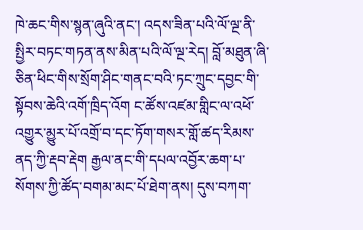ཁེ་ཆང་གིས་སྙན་ཞུའི་ནང་། འདས་ཟིན་པའི་ལོ་ལྔ་ནི་སྤྱིར་བཏང་གཏན་ནས་མིན་པའི་ལོ་ལྔ་རེད། བློ་མཐུན་ཞི་ཅིན་ཕིང་གིས་སྲོག་ཤིང་གནང་བའི་ཏང་ཀྲུང་དབྱང་གི་སྟོབས་ཆེའི་འགོ་ཁྲིད་འོག ང་ཚོས་འཛམ་གླིང་ལ་འཕོ་འགྱུར་མྱུར་པོ་འགྲོ་བ་དང་ཏོག་གསར་གློ་ཚད་རིམས་ནད་ཀྱི་རྡབ་རྡེག རྒྱལ་ནང་གི་དཔལ་འབྱོར་ཆག་པ་སོགས་ཀྱི་ཚོད་བགམ་མང་པོ་ཐེག་ནས། དུས་བཀག་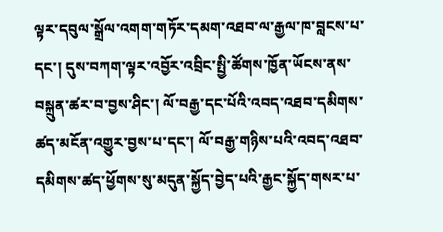ལྟར་དབུལ་སྒྲོལ་འགག་གཏོར་དམག་འཐབ་ལ་རྒྱལ་ཁ་བླངས་པ་དང་། དུས་བཀག་ལྟར་འབྱོར་འབྲིང་སྤྱི་ཚོགས་ཁྱོན་ཡོངས་ནས་བསྐྲུན་ཚར་བ་བྱས་ཤིང་། ལོ་བརྒྱ་དང་པོའི་འབད་འཐབ་དམིགས་ཚད་མངོན་འགྱུར་བྱས་པ་དང་། ལོ་བརྒྱ་གཉིས་པའི་འབད་འཐབ་དམིགས་ཚད་ཕྱོགས་སུ་མདུན་སྐྱོད་བྱེད་པའི་རྒྱང་སྐྱོད་གསར་པ་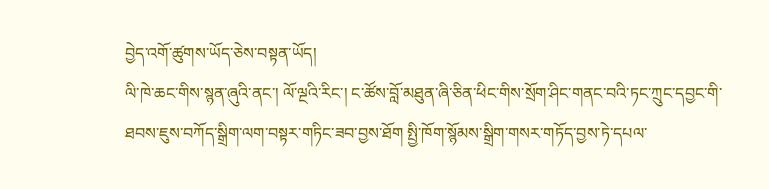བྱེད་འགོ་ཚུགས་ཡོད་ཅེས་བསྟན་ཡོད།
ལི་ཁེ་ཆང་གིས་སྙན་ཞུའི་ནང་། ལོ་ལྔའི་རིང་། ང་ཚོས་བློ་མཐུན་ཞི་ཅིན་ཕིང་གིས་སྲོག་ཤིང་གནང་བའི་ཏང་ཀྲུང་དབྱང་གི་ཐབས་ཇུས་བཀོད་སྒྲིག་ལག་བསྟར་གཏིང་ཟབ་བྱས་ཐོག སྤྱི་ཁོག་སྙོམས་སྒྲིག་གསར་གཏོད་བྱས་ཏེ་དཔལ་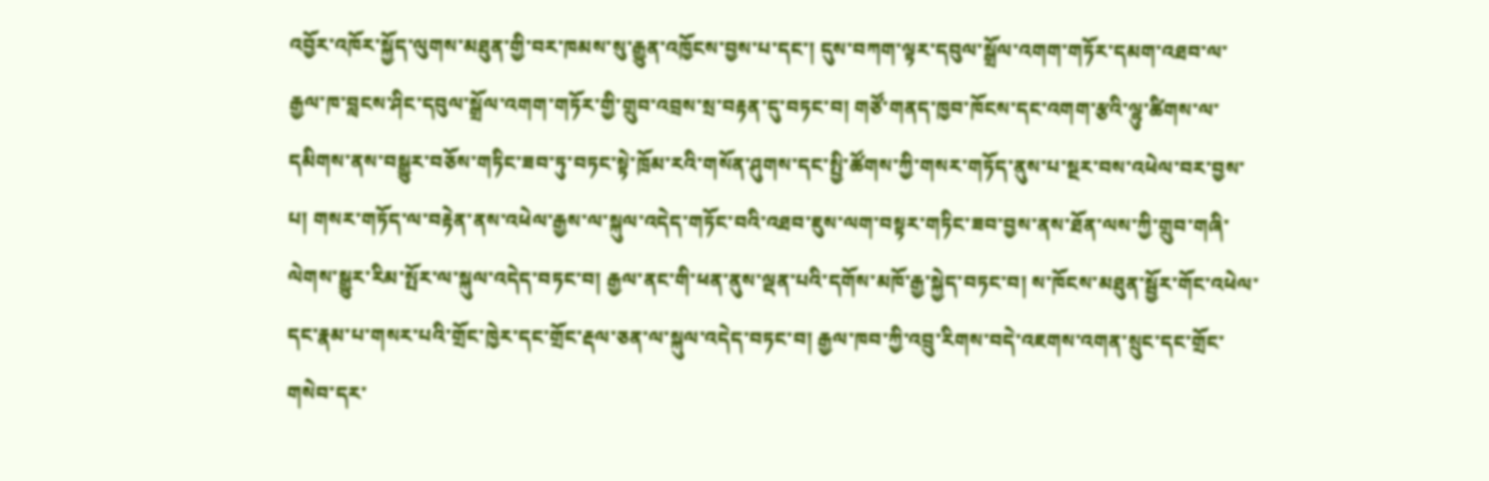འབྱོར་འཁོར་སྐྱོད་ལུགས་མཐུན་གྱི་བར་ཁམས་སུ་རྒྱུན་འཁྱོངས་བྱས་པ་དང་། དུས་བཀག་ལྟར་དབུལ་སྒྲོལ་འགག་གཏོར་དམག་འཐབ་ལ་རྒྱལ་ཁ་བླངས་ཤིང་དབུལ་སྒྲོལ་འགག་གཏོར་གྱི་གྲུབ་འབྲས་སྲ་བརྟན་དུ་བཏང་བ། གཙོ་གནད་ཁྱབ་ཁོངས་དང་འགག་རྩའི་ལྷུ་ཚིགས་ལ་དམིགས་ནས་བསྒྱུར་བཅོས་གཏིང་ཟབ་ཏུ་བཏང་སྟེ་ཁྲོམ་རའི་གསོན་ཤུགས་དང་སྤྱི་ཚོགས་ཀྱི་གསར་གཏོད་ནུས་པ་སྔར་བས་འཕེལ་བར་བྱས་པ། གསར་གཏོད་ལ་བརྟེན་ནས་འཕེལ་རྒྱས་ལ་སྐུལ་འདེད་གཏོང་བའི་འཐབ་ཇུས་ལག་བསྟར་གཏིང་ཟབ་བྱས་ནས་ཐོན་ལས་ཀྱི་གྲུབ་གཞི་ལེགས་སྒྱུར་རིམ་སྤོར་ལ་སྐུལ་འདེད་བཏང་བ། རྒྱལ་ནང་གི་ཕན་ནུས་ལྡན་པའི་དགོས་མཁོ་རྒྱ་སྐྱེད་བཏང་བ། ས་ཁོངས་མཐུན་སྦྱོར་གོང་འཕེལ་དང་རྣམ་པ་གསར་པའི་གྲོང་ཁྱེར་དང་གྲོང་རྡལ་ཅན་ལ་སྐུལ་འདེད་བཏང་བ། རྒྱལ་ཁབ་ཀྱི་འབྲུ་རིགས་བདེ་འཇགས་འགན་སྲུང་དང་གྲོང་གསེབ་དར་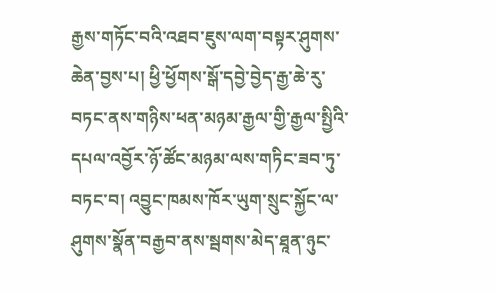རྒྱས་གཏོང་བའི་འཐབ་ཇུས་ལག་བསྟར་ཤུགས་ཆེན་བྱས་པ། ཕྱི་ཕྱོགས་སྒོ་དབྱེ་བྱེད་རྒྱ་ཆེ་རུ་བཏང་ནས་གཉིས་ཕན་མཉམ་རྒྱལ་གྱི་རྒྱལ་སྤྱིའི་དཔལ་འབྱོར་ཉོ་ཚོང་མཉམ་ལས་གཏིང་ཟབ་ཏུ་བཏང་བ། འབྱུང་ཁམས་ཁོར་ཡུག་སྲུང་སྐྱོང་ལ་ཤུགས་སྣོན་བརྒྱབ་ནས་སྦགས་མེད་ཐཱན་ཉུང་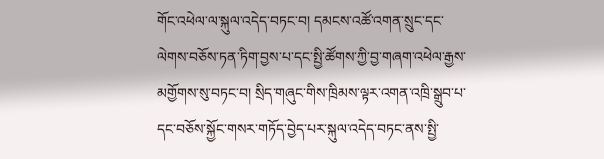གོང་འཕེལ་ལ་སྐུལ་འདེད་བཏང་བ། དམངས་འཚོ་འགན་སྲུང་དང་ལེགས་བཅོས་ཏན་ཏིག་བྱས་པ་དང་སྤྱི་ཚོགས་ཀྱི་བྱ་གཞག་འཕེལ་རྒྱས་མགྱོགས་སུ་བཏང་བ། སྲིད་གཞུང་གིས་ཁྲིམས་ལྟར་འགན་འཁྲི་སྒྲུབ་པ་དང་བཅོས་སྐྱོང་གསར་གཏོད་བྱེད་པར་སྐུལ་འདེད་བཏང་ནས་སྤྱི་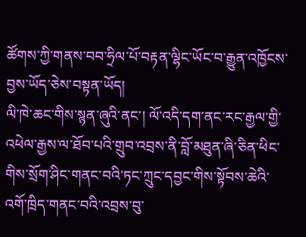ཚོགས་ཀྱི་གནས་བབ་ཧྲིལ་པོ་བརྟན་ལྷིང་ཡོང་བ་རྒྱུན་འཁྱོངས་བྱས་ཡོད་ཅེས་བསྟན་ཡོད།
ལི་ཁེ་ཆང་གིས་སྙན་ཞུའི་ནང་། ལོ་འདི་དག་ནང་རང་རྒྱལ་གྱི་འཕེལ་རྒྱས་ལ་ཐོབ་པའི་གྲུབ་འབྲས་ནི་བློ་མཐུན་ཞི་ཅིན་ཕིང་གིས་སྲོག་ཤིང་གནང་བའི་ཏང་ཀྲུང་དབྱང་གིས་སྟོབས་ཆེའི་འགོ་ཁྲིད་གནང་བའི་འབྲས་བུ་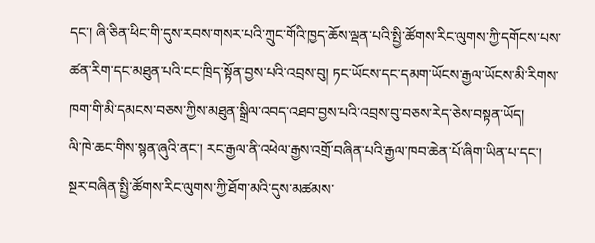དང་། ཞི་ཅིན་ཕིང་གི་དུས་རབས་གསར་པའི་ཀྲུང་གོའི་ཁྱད་ཆོས་ལྡན་པའི་སྤྱི་ཚོགས་རིང་ལུགས་ཀྱི་དགོངས་པས་ཚན་རིག་དང་མཐུན་པའི་ངང་ཁྲིད་སྟོན་བྱས་པའི་འབྲས་བུ། ཏང་ཡོངས་དང་དམག་ཡོངས་རྒྱལ་ཡོངས་མི་རིགས་ཁག་གི་མི་དམངས་བཅས་ཀྱིས་མཐུན་སྒྲིལ་འབད་འཐབ་བྱས་པའི་འབྲས་བུ་བཅས་རེད་ཅེས་བསྟན་ཡོད།
ལི་ཁེ་ཆང་གིས་སྙན་ཞུའི་ནང་། རང་རྒྱལ་ནི་འཕེལ་རྒྱས་འགྲོ་བཞིན་པའི་རྒྱལ་ཁབ་ཆེན་པོ་ཞིག་ཡིན་པ་དང་། སྔར་བཞིན་སྤྱི་ཚོགས་རིང་ལུགས་ཀྱི་ཐོག་མའི་དུས་མཚམས་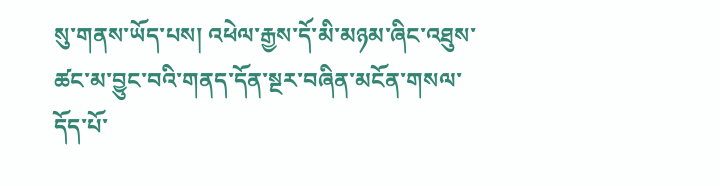སུ་གནས་ཡོད་པས། འཕེལ་རྒྱས་དོ་མི་མཉམ་ཞིང་འཐུས་ཚང་མ་བྱུང་བའི་གནད་དོན་སྔར་བཞིན་མངོན་གསལ་དོད་པོ་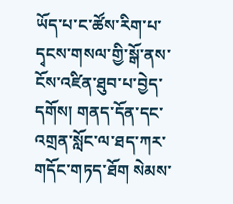ཡོད་པ་ང་ཚོས་རིག་པ་དྭངས་གསལ་གྱི་སྒོ་ནས་ངོས་འཛིན་ཐུབ་པ་བྱེད་དགོས། གནད་དོན་དང་འགྲན་སློང་ལ་ཐད་ཀར་གདོང་གཏད་ཐོག སེམས་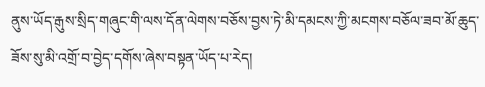ནུས་ཡོད་རྒུས་སྲིད་གཞུང་གི་ལས་དོན་ལེགས་བཅོས་བྱས་ཏེ་མི་དམངས་ཀྱི་མངགས་བཅོལ་ཟབ་མོ་ཆུད་ཟོས་སུ་མི་འགྲོ་བ་བྱེད་དགོས་ཞེས་བསྟན་ཡོད་པ་རེད།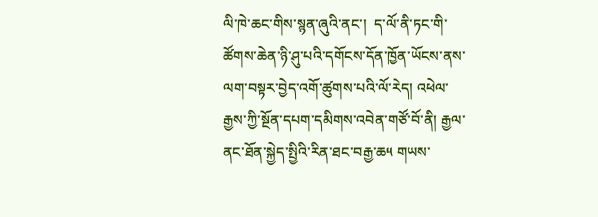ལི་ཁེ་ཆང་གིས་སྙན་ཞུའི་ནང་།  ད་ལོ་ནི་ཏང་གི་ཚོགས་ཆེན་ཉི་ཤུ་པའི་དགོངས་དོན་ཁྱོན་ཡོངས་ནས་ལག་བསྟར་བྱེད་འགོ་ཚུགས་པའི་ལོ་རེད། འཕེལ་རྒྱས་ཀྱི་སྔོན་དཔག་དམིགས་འབེན་གཙོ་བོ་ནི། རྒྱལ་ནང་ཐོན་སྐྱེད་སྤྱིའི་རིན་ཐང་བརྒྱ་ཆ༥ གཡས་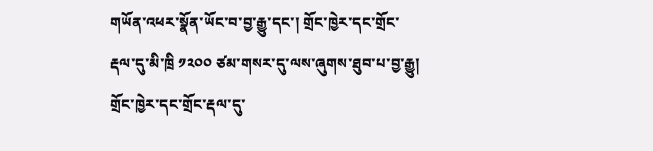གཡོན་འཕར་སྣོན་ཡོང་བ་བྱ་རྒྱུ་དང་། གྲོང་ཁྱེར་དང་གྲོང་རྡལ་དུ་མི་ཁྲི ༡༢༠༠ ཙམ་གསར་དུ་ལས་ཞུགས་ཐུབ་པ་བྱ་རྒྱུ། གྲོང་ཁྱེར་དང་གྲོང་རྡལ་དུ་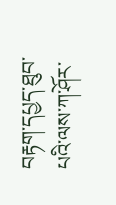བརྟག་དཔྱད་ཐུབ་པའི་ལས་ཀ་ཤོར་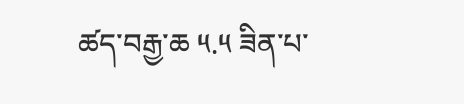ཚད་བརྒྱ་ཆ ༥.༥ ཟིན་པ་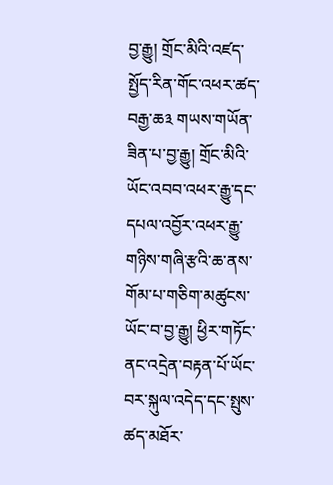བྱ་རྒྱུ། གྲོང་མིའི་འཛད་སྤྱོད་རིན་གོང་འཕར་ཚད་བརྒྱ་ཆ༣ གཡས་གཡོན་ཟིན་པ་བྱ་རྒྱུ། གྲོང་མིའི་ཡོང་འབབ་འཕར་རྒྱུ་དང་དཔལ་འབྱོར་འཕར་རྒྱུ་གཉིས་གཞི་རྩའི་ཆ་ནས་གོམ་པ་གཅིག་མཚུངས་ཡོང་བ་བྱ་རྒྱུ། ཕྱིར་གཏོང་ནང་འདྲེན་བརྟན་པོ་ཡོང་བར་སྐུལ་འདེད་དང་སྤུས་ཚད་མཐོར་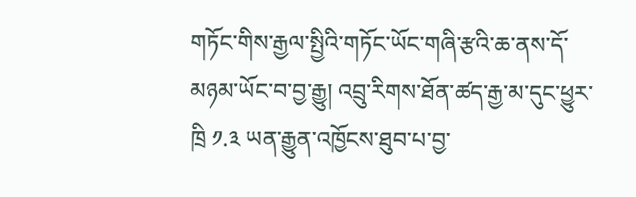གཏོང་གིས་རྒྱལ་སྤྱིའི་གཏོང་ཡོང་གཞི་རྩའི་ཆ་ནས་དོ་མཉམ་ཡོང་བ་བྱ་རྒྱུ། འབྲུ་རིགས་ཐོན་ཚད་རྒྱ་མ་དུང་ཕྱུར་ཁྲི ༡.༣ ཡན་རྒྱུན་འཁྱོངས་ཐུབ་པ་བྱ་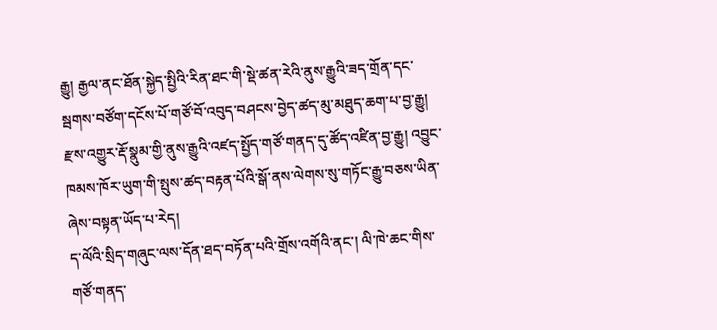རྒྱུ། རྒྱལ་ནང་ཐོན་སྐྱེད་སྤྱིའི་རིན་ཐང་གི་སྡེ་ཚན་རེའི་ནུས་རྒྱུའི་ཟད་གྲོན་དང་སྦགས་བཙོག་དངོས་པོ་གཙོ་བོ་འབུད་བཤངས་བྱེད་ཚད་མུ་མཐུད་ཆག་པ་བྱ་རྒྱུ། རྫས་འགྱུར་རྡོ་སྣུམ་གྱི་ནུས་རྒྱུའི་འཛད་སྤྱོད་གཙོ་གནད་དུ་ཚོད་འཛིན་བྱ་རྒྱུ། འབྱུང་ཁམས་ཁོར་ཡུག་གི་སྤུས་ཚད་བརྟན་པོའི་སྒོ་ནས་ལེགས་སུ་གཏོང་རྒྱུ་བཅས་ཡིན་ཞེས་བསྟན་ཡོད་པ་རེད།
ད་ལོའི་སྲིད་གཞུང་ལས་དོན་ཐད་བཏོན་པའི་གྲོས་འགོའི་ནང་། ལི་ཁེ་ཆང་གིས་གཙོ་གནད་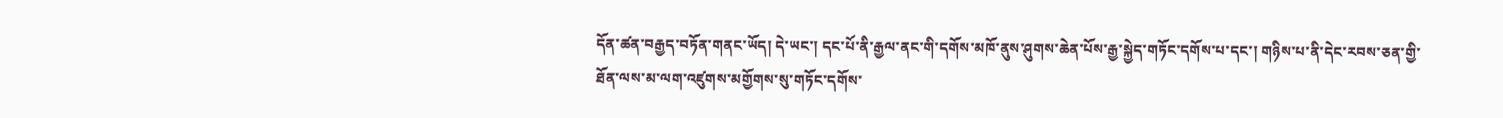དོན་ཚན་བརྒྱད་བཏོན་གནང་ཡོད། དེ་ཡང་། དང་པོ་ནི་རྒྱལ་ནང་གི་དགོས་མཁོ་ནུས་ཤུགས་ཆེན་པོས་རྒྱ་སྐྱེད་གཏོང་དགོས་པ་དང་། གཉིས་པ་ནི་དེང་རབས་ཅན་གྱི་ཐོན་ལས་མ་ལག་འཛུགས་མགྱོགས་སུ་གཏོང་དགོས་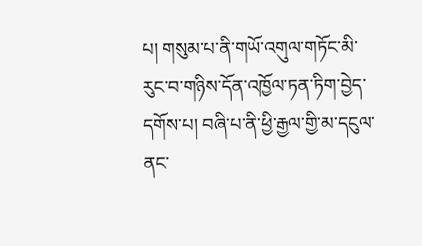པ། གསུམ་པ་ནི་གཡོ་འགུལ་གཏོང་མི་རུང་བ་གཉིས་དོན་འཁྱོལ་ཏན་ཏིག་བྱེད་དགོས་པ། བཞི་པ་ནི་ཕྱི་རྒྱལ་གྱི་མ་དངུལ་ནང་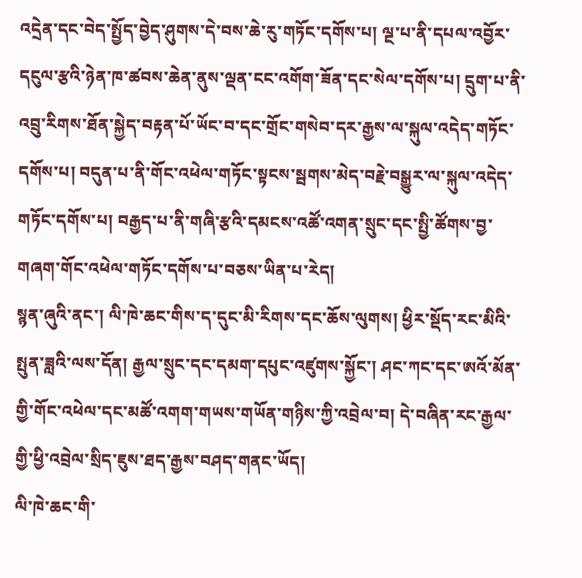འདྲེན་དང་བེད་སྤྱོད་བྱེད་ཤུགས་དེ་བས་ཆེ་རུ་གཏོང་དགོས་པ། ལྔ་པ་ནི་དཔལ་འབྱོར་དངུལ་རྩའི་ཉེན་ཁ་ཚབས་ཆེན་ནུས་ལྡན་ངང་འགོག་ཟོན་དང་སེལ་དགོས་པ། དྲུག་པ་ནི་འབྲུ་རིགས་ཐོན་སྐྱེད་བརྟན་པོ་ཡོང་བ་དང་གྲོང་གསེབ་དར་རྒྱས་ལ་སྐུལ་འདེད་གཏོང་དགོས་པ། བདུན་པ་ནི་གོང་འཕེལ་གཏོང་སྟངས་སྦགས་མེད་བརྗེ་བསྒྱུར་ལ་སྐུལ་འདེད་གཏོང་དགོས་པ། བརྒྱད་པ་ནི་གཞི་རྩའི་དམངས་འཚོ་འགན་སྲུང་དང་སྤྱི་ཚོགས་བྱ་གཞག་གོང་འཕེལ་གཏོང་དགོས་པ་བཅས་ཡིན་པ་རེད།
སྙན་ཞུའི་ནང་། ལི་ཁེ་ཆང་གིས་ད་དུང་མི་རིགས་དང་ཆོས་ལུགས། ཕྱིར་སྡོད་རང་མིའི་སྤུན་ཟླའི་ལས་དོན། རྒྱལ་སྲུང་དང་དམག་དཔུང་འཛུགས་སྐྱོང་། ཤང་ཀང་དང་ཨའོ་མོན་གྱི་གོང་འཕེལ་དང་མཚོ་འགག་གཡས་གཡོན་གཉིས་ཀྱི་འབྲེལ་བ། དེ་བཞིན་རང་རྒྱལ་གྱི་ཕྱི་འབྲེལ་སྲིད་ཇུས་ཐད་རྒྱས་བཤད་གནང་ཡོད།
ལི་ཁེ་ཆང་གི་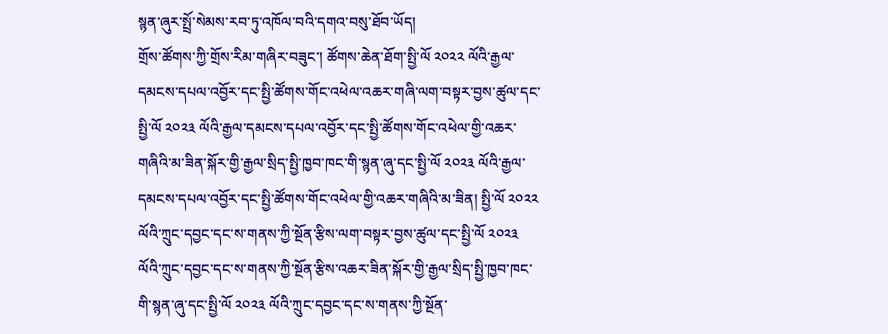སྙན་ཞུར་སྤྲོ་སེམས་རབ་ཏུ་འཁོལ་བའི་དགའ་བསུ་ཐོབ་ཡོད།
གྲོས་ཚོགས་ཀྱི་གྲོས་རིམ་གཞིར་བཟུང་། ཚོགས་ཆེན་ཐོག་སྤྱི་ལོ ༢༠༢༢ ལོའི་རྒྱལ་དམངས་དཔལ་འབྱོར་དང་སྤྱི་ཚོགས་གོང་འཕེལ་འཆར་གཞི་ལག་བསྟར་བྱས་ཚུལ་དང་སྤྱི་ལོ ༢༠༢༣ ལོའི་རྒྱལ་དམངས་དཔལ་འབྱོར་དང་སྤྱི་ཚོགས་གོང་འཕེལ་གྱི་འཆར་གཞིའི་མ་ཟིན་སྐོར་གྱི་རྒྱལ་སྲིད་སྤྱི་ཁྱབ་ཁང་གི་སྙན་ཞུ་དང་སྤྱི་ལོ ༢༠༢༣ ལོའི་རྒྱལ་དམངས་དཔལ་འབྱོར་དང་སྤྱི་ཚོགས་གོང་འཕེལ་གྱི་འཆར་གཞིའི་མ་ཟིན། སྤྱི་ལོ ༢༠༢༢ ལོའི་ཀྲུང་དབྱང་དང་ས་གནས་ཀྱི་སྔོན་རྩིས་ལག་བསྟར་བྱས་ཚུལ་དང་སྤྱི་ལོ ༢༠༢༣ ལོའི་ཀྲུང་དབྱང་དང་ས་གནས་ཀྱི་སྔོན་རྩིས་འཆར་ཟིན་སྐོར་གྱི་རྒྱལ་སྲིད་སྤྱི་ཁྱབ་ཁང་གི་སྙན་ཞུ་དང་སྤྱི་ལོ ༢༠༢༣ ལོའི་ཀྲུང་དབྱང་དང་ས་གནས་ཀྱི་སྔོན་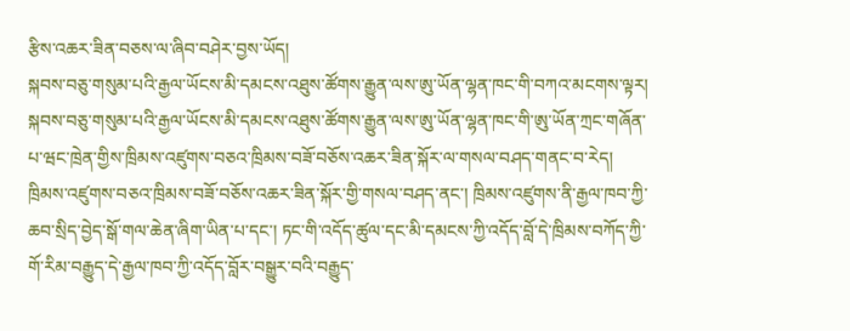རྩིས་འཆར་ཟིན་བཅས་ལ་ཞིབ་བཤེར་བྱས་ཡོད།
སྐབས་བཅུ་གསུམ་པའི་རྒྱལ་ཡོངས་མི་དམངས་འཐུས་ཚོགས་རྒྱུན་ལས་ཨུ་ཡོན་ལྷན་ཁང་གི་བཀའ་མངགས་ལྟར། སྐབས་བཅུ་གསུམ་པའི་རྒྱལ་ཡོངས་མི་དམངས་འཐུས་ཚོགས་རྒྱུན་ལས་ཨུ་ཡོན་ལྷན་ཁང་གི་ཨུ་ཡོན་ཀྲང་གཞོན་པ་ཝང་ཁྲེན་གྱིས་ཁྲིམས་འཛུགས་བཅའ་ཁྲིམས་བཟོ་བཅོས་འཆར་ཟིན་སྐོར་ལ་གསལ་བཤད་གནང་བ་རེད།
ཁྲིམས་འཛུགས་བཅའ་ཁྲིམས་བཟོ་བཅོས་འཆར་ཟིན་སྐོར་གྱི་གསལ་བཤད་ནང་། ཁྲིམས་འཛུགས་ནི་རྒྱལ་ཁབ་ཀྱི་ཆབ་སྲིད་བྱེད་སྒོ་གལ་ཆེན་ཞིག་ཡིན་པ་དང་། ཏང་གི་འདོད་ཚུལ་དང་མི་དམངས་ཀྱི་འདོད་བློ་དེ་ཁྲིམས་བཀོད་ཀྱི་གོ་རིམ་བརྒྱུད་དེ་རྒྱལ་ཁབ་ཀྱི་འདོད་བློར་བསྒྱུར་བའི་བརྒྱུད་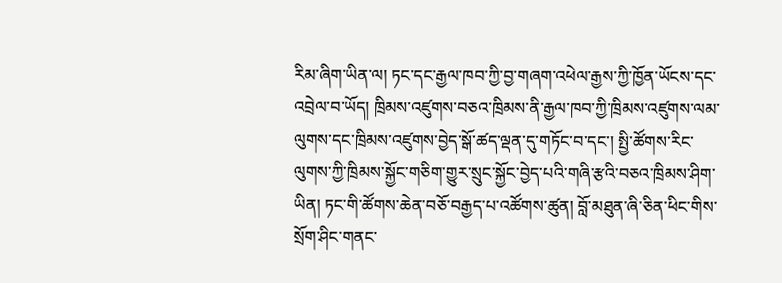རིམ་ཞིག་ཡིན་ལ། ཏང་དང་རྒྱལ་ཁབ་ཀྱི་བྱ་གཞག་འཕེལ་རྒྱས་ཀྱི་ཁྱོན་ཡོངས་དང་འབྲེལ་བ་ཡོད། ཁྲིམས་འཛུགས་བཅའ་ཁྲིམས་ནི་རྒྱལ་ཁབ་ཀྱི་ཁྲིམས་འཛུགས་ལམ་ལུགས་དང་ཁྲིམས་འཛུགས་བྱེད་སྒོ་ཚད་ལྡན་དུ་གཏོང་བ་དང་། སྤྱི་ཚོགས་རིང་ལུགས་ཀྱི་ཁྲིམས་སྐྱོང་གཅིག་གྱུར་སྲུང་སྐྱོང་བྱེད་པའི་གཞི་རྩའི་བཅའ་ཁྲིམས་ཤིག་ཡིན། ཏང་གི་ཚོགས་ཆེན་བཅོ་བརྒྱད་པ་འཚོགས་ཚུན། བློ་མཐུན་ཞི་ཅིན་ཕིང་གིས་སྲོག་ཤིང་གནང་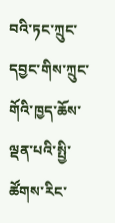བའི་ཏང་ཀྲུང་དབྱང་གིས་ཀྲུང་གོའི་ཁྱད་ཆོས་ལྡན་པའི་སྤྱི་ཚོགས་རིང་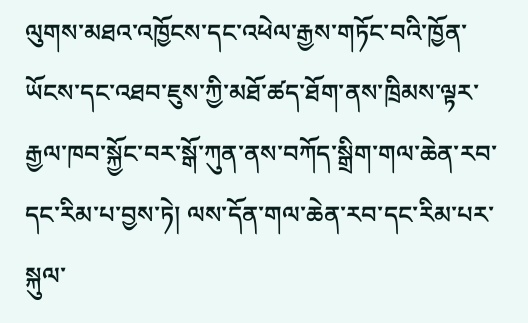ལུགས་མཐའ་འཁྱོངས་དང་འཕེལ་རྒྱས་གཏོང་བའི་ཁྱོན་ཡོངས་དང་འཐབ་ཇུས་ཀྱི་མཐོ་ཚད་ཐོག་ནས་ཁྲིམས་ལྟར་རྒྱལ་ཁབ་སྐྱོང་བར་སྒོ་ཀུན་ནས་བཀོད་སྒྲིག་གལ་ཆེན་རབ་དང་རིམ་པ་བྱས་ཏེ། ལས་དོན་གལ་ཆེན་རབ་དང་རིམ་པར་སྐུལ་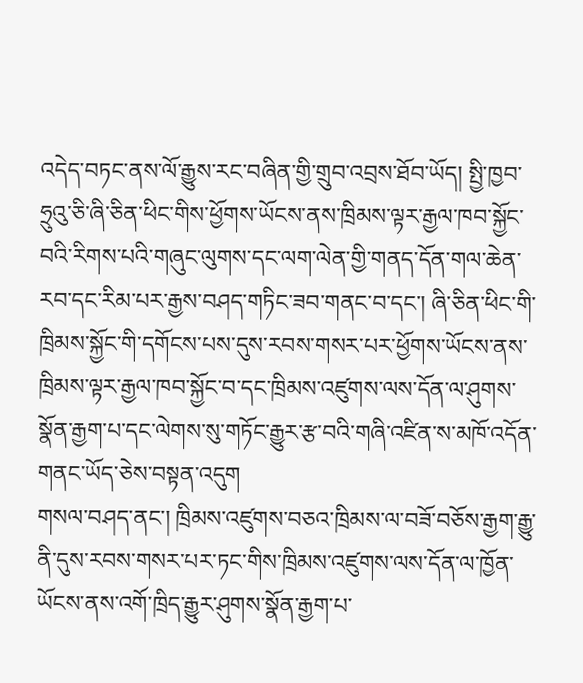འདེད་བཏང་ནས་ལོ་རྒྱུས་རང་བཞིན་གྱི་གྲུབ་འབྲས་ཐོབ་ཡོད། སྤྱི་ཁྱབ་ཧྲུའུ་ཅི་ཞི་ཅིན་ཕིང་གིས་ཕྱོགས་ཡོངས་ནས་ཁྲིམས་ལྟར་རྒྱལ་ཁབ་སྐྱོང་བའི་རིགས་པའི་གཞུང་ལུགས་དང་ལག་ལེན་གྱི་གནད་དོན་གལ་ཆེན་རབ་དང་རིམ་པར་རྒྱས་བཤད་གཏིང་ཟབ་གནང་བ་དང་། ཞི་ཅིན་ཕིང་གི་ཁྲིམས་སྐྱོང་གི་དགོངས་པས་དུས་རབས་གསར་པར་ཕྱོགས་ཡོངས་ནས་ཁྲིམས་ལྟར་རྒྱལ་ཁབ་སྐྱོང་བ་དང་ཁྲིམས་འཛུགས་ལས་དོན་ལ་ཤུགས་སྣོན་རྒྱག་པ་དང་ལེགས་སུ་གཏོང་རྒྱུར་རྩ་བའི་གཞི་འཛིན་ས་མཁོ་འདོན་གནང་ཡོད་ཅེས་བསྟན་འདུག
གསལ་བཤད་ནང་། ཁྲིམས་འཛུགས་བཅའ་ཁྲིམས་ལ་བཟོ་བཅོས་རྒྱག་རྒྱུ་ནི་དུས་རབས་གསར་པར་ཏང་གིས་ཁྲིམས་འཛུགས་ལས་དོན་ལ་ཁྱོན་ཡོངས་ནས་འགོ་ཁྲིད་རྒྱུར་ཤུགས་སྣོན་རྒྱག་པ་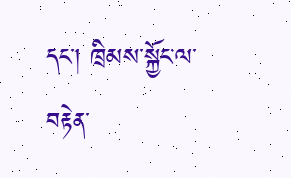དང་། ཁྲིམས་སྐྱོང་ལ་བརྟེན་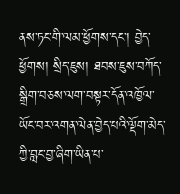ནས་ཏང་གི་ལམ་ཕྱོགས་དང་། བྱེད་ཕྱོགས། སྲིད་ཇུས། ཐབས་ཇུས་བཀོད་སྒྲིག་བཅས་ལག་བསྟར་དོན་འཁྱོལ་ཡོང་བར་འགན་ལེན་བྱེད་པའི་ལྡོག་མེད་ཀྱི་བླང་བྱ་ཞིག་ཡིན་པ་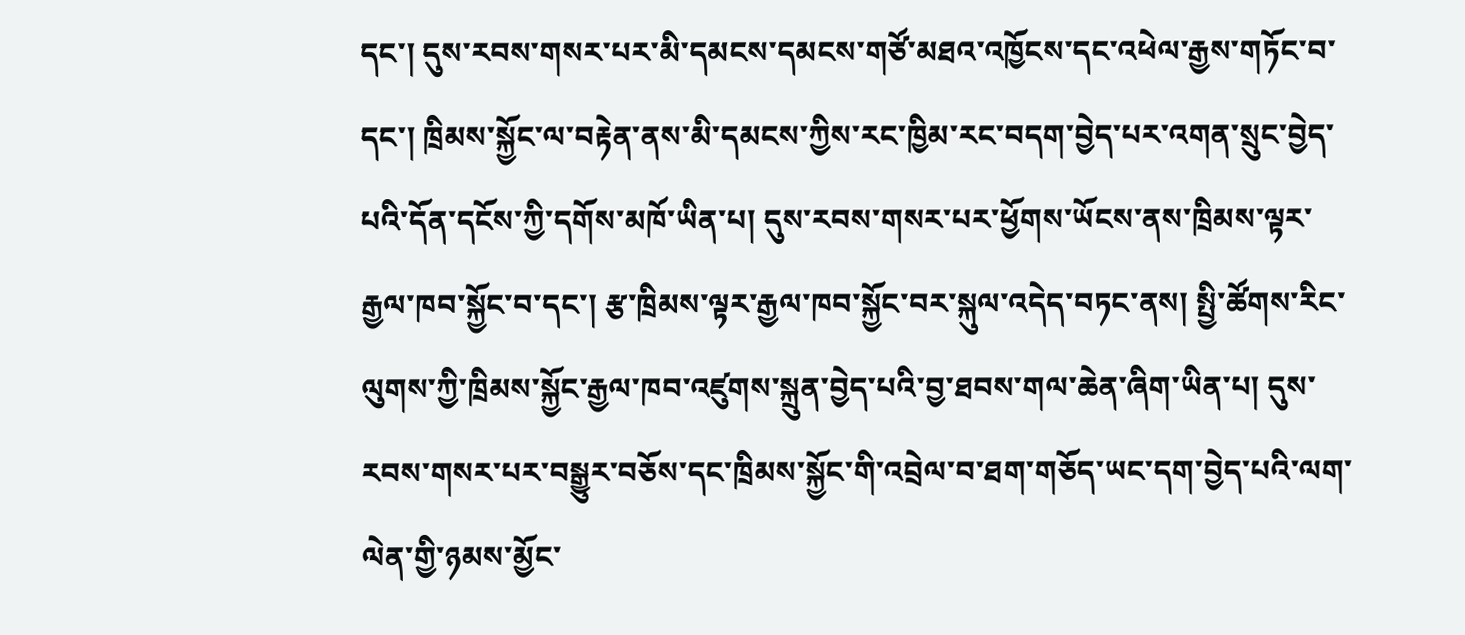དང་། དུས་རབས་གསར་པར་མི་དམངས་དམངས་གཙོ་མཐའ་འཁྱོངས་དང་འཕེལ་རྒྱས་གཏོང་བ་དང་། ཁྲིམས་སྐྱོང་ལ་བརྟེན་ནས་མི་དམངས་ཀྱིས་རང་ཁྱིམ་རང་བདག་བྱེད་པར་འགན་སྲུང་བྱེད་པའི་དོན་དངོས་ཀྱི་དགོས་མཁོ་ཡིན་པ། དུས་རབས་གསར་པར་ཕྱོགས་ཡོངས་ནས་ཁྲིམས་ལྟར་རྒྱལ་ཁབ་སྐྱོང་བ་དང་། རྩ་ཁྲིམས་ལྟར་རྒྱལ་ཁབ་སྐྱོང་བར་སྐུལ་འདེད་བཏང་ནས། སྤྱི་ཚོགས་རིང་ལུགས་ཀྱི་ཁྲིམས་སྐྱོང་རྒྱལ་ཁབ་འཛུགས་སྐྲུན་བྱེད་པའི་བྱ་ཐབས་གལ་ཆེན་ཞིག་ཡིན་པ། དུས་རབས་གསར་པར་བསྒྱུར་བཅོས་དང་ཁྲིམས་སྐྱོང་གི་འབྲེལ་བ་ཐག་གཅོད་ཡང་དག་བྱེད་པའི་ལག་ལེན་གྱི་ཉམས་མྱོང་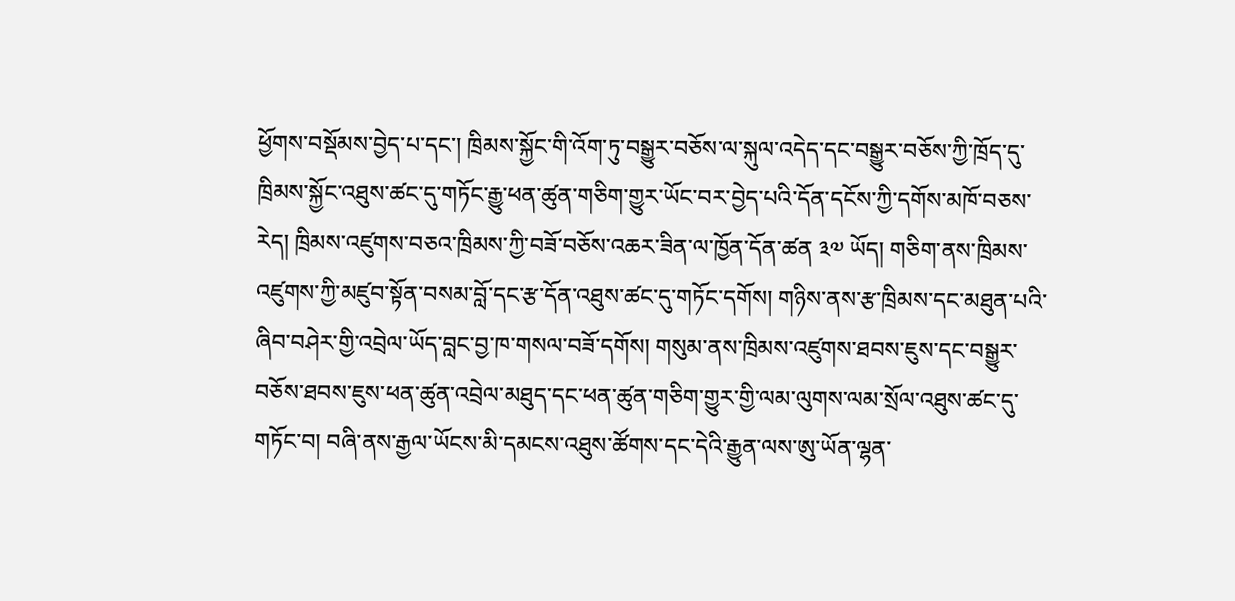ཕྱོགས་བསྡོམས་བྱེད་པ་དང་། ཁྲིམས་སྐྱོང་གི་འོག་ཏུ་བསྒྱུར་བཅོས་ལ་སྐུལ་འདེད་དང་བསྒྱུར་བཅོས་ཀྱི་ཁྲོད་དུ་ཁྲིམས་སྐྱོང་འཐུས་ཚང་དུ་གཏོང་རྒྱུ་ཕན་ཚུན་གཅིག་གྱུར་ཡོང་བར་བྱེད་པའི་དོན་དངོས་ཀྱི་དགོས་མཁོ་བཅས་རེད། ཁྲིམས་འཛུགས་བཅའ་ཁྲིམས་ཀྱི་བཟོ་བཅོས་འཆར་ཟིན་ལ་ཁྱོན་དོན་ཚན ༣༧ ཡོད། གཅིག་ནས་ཁྲིམས་འཛུགས་ཀྱི་མཛུབ་སྟོན་བསམ་བློ་དང་རྩ་དོན་འཐུས་ཚང་དུ་གཏོང་དགོས། གཉིས་ནས་རྩ་ཁྲིམས་དང་མཐུན་པའི་ཞིབ་བཤེར་གྱི་འབྲེལ་ཡོད་བླང་བྱ་ཁ་གསལ་བཟོ་དགོས། གསུམ་ནས་ཁྲིམས་འཛུགས་ཐབས་ཇུས་དང་བསྒྱུར་བཅོས་ཐབས་ཇུས་ཕན་ཚུན་འབྲེལ་མཐུད་དང་ཕན་ཚུན་གཅིག་གྱུར་གྱི་ལམ་ལུགས་ལམ་སྲོལ་འཐུས་ཚང་དུ་གཏོང་བ། བཞི་ནས་རྒྱལ་ཡོངས་མི་དམངས་འཐུས་ཚོགས་དང་དེའི་རྒྱུན་ལས་ཨུ་ཡོན་ལྷན་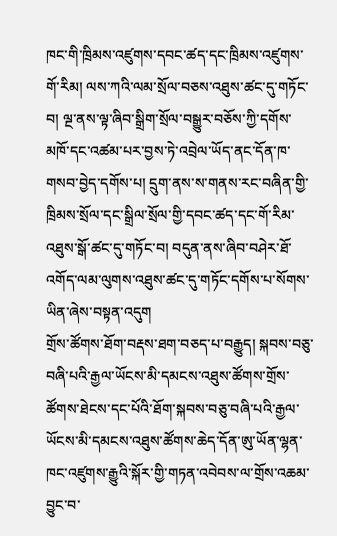ཁང་གི་ཁྲིམས་འཛུགས་དབང་ཚད་དང་ཁྲིམས་འཛུགས་གོ་རིམ། ལས་ཀའི་ལམ་སྲོལ་བཅས་འཐུས་ཚང་དུ་གཏོང་བ། ལྔ་ནས་ལྟ་ཞིབ་སྒྲིག་སྲོལ་བསྒྱུར་བཅོས་ཀྱི་དགོས་མཁོ་དང་འཚམ་པར་བྱས་ཏེ་འབྲེལ་ཡོད་ནང་དོན་ཁ་གསབ་བྱེད་དགོས་པ། དྲུག་ནས་ས་གནས་རང་བཞིན་གྱི་ཁྲིམས་སྲོལ་དང་སྒྲིལ་སྲོལ་གྱི་དབང་ཚད་དང་གོ་རིམ་འཐུས་སྒོ་ཚང་དུ་གཏོང་བ། བདུན་ནས་ཞིབ་བཤེར་ཐོ་འགོད་ལམ་ལུགས་འཐུས་ཚང་དུ་གཏོང་དགོས་པ་སོགས་ཡིན་ཞེས་བསྟན་འདུག
གྲོས་ཚོགས་ཐོག་བརྡས་ཐག་བཅད་པ་བརྒྱུད། སྐབས་བཅུ་བཞི་པའི་རྒྱལ་ཡོངས་མི་དམངས་འཐུས་ཚོགས་གྲོས་ཚོགས་ཐེངས་དང་པོའི་ཐོག་སྐབས་བཅུ་བཞི་པའི་རྒྱལ་ཡོངས་མི་དམངས་འཐུས་ཚོགས་ཆེད་དོན་ཨུ་ཡོན་ལྷན་ཁང་འཛུགས་རྒྱུའི་སྐོར་གྱི་གཏན་འབེབས་ལ་གྲོས་འཆམ་བྱུང་བ་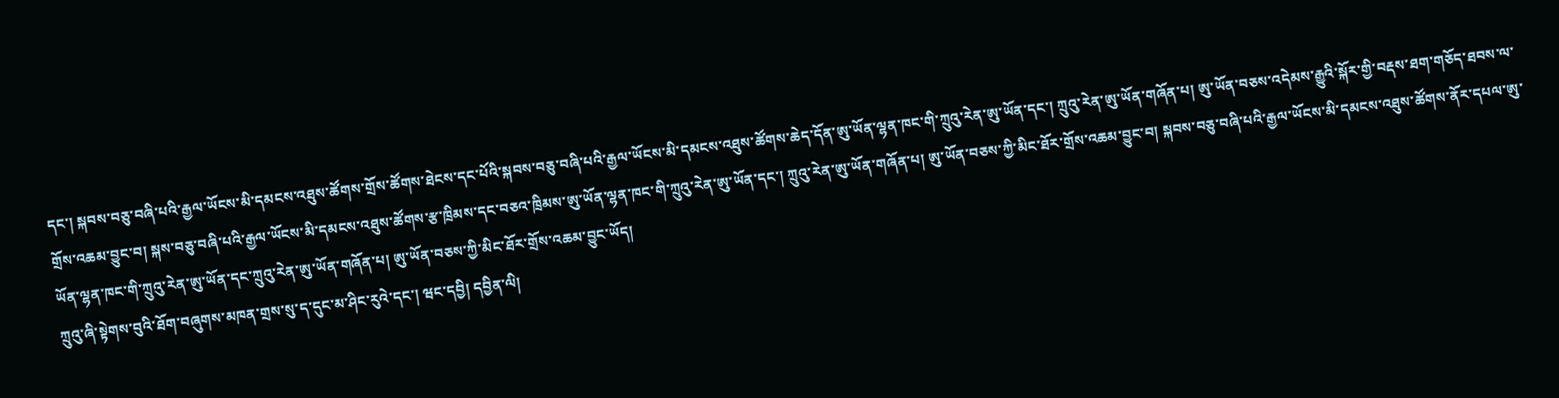དང་། སྐབས་བཅུ་བཞི་པའི་རྒྱལ་ཡོངས་མི་དམངས་འཐུས་ཚོགས་གྲོས་ཚོགས་ཐེངས་དང་པོའི་སྐབས་བཅུ་བཞི་པའི་རྒྱལ་ཡོངས་མི་དམངས་འཐུས་ཚོགས་ཆེད་དོན་ཨུ་ཡོན་ལྷན་ཁང་གི་ཀྲུའུ་རེན་ཨུ་ཡོན་དང་། ཀྲུའུ་རེན་ཨུ་ཡོན་གཞོན་པ། ཨུ་ཡོན་བཅས་འདེམས་རྒྱུའི་སྐོར་གྱི་བརྡས་ཐག་གཅོད་ཐབས་ལ་གྲོས་འཆམ་བྱུང་བ། སྐས་བཅུ་བཞི་པའི་རྒྱལ་ཡོངས་མི་དམངས་འཐུས་ཚོགས་རྩ་ཁྲིམས་དང་བཅའ་ཁྲིམས་ཨུ་ཡོན་ལྷན་ཁང་གི་ཀྲུའུ་རེན་ཨུ་ཡོན་དང་། ཀྲུའུ་རེན་ཨུ་ཡོན་གཞོན་པ། ཨུ་ཡོན་བཅས་ཀྱི་མིང་ཐོར་གྲོས་འཆམ་བྱུང་བ། སྐབས་བཅུ་བཞི་པའི་རྒྱལ་ཡོངས་མི་དམངས་འཐུས་ཚོགས་ནོར་དཔལ་ཨུ་ཡོན་ལྷན་ཁང་གི་ཀྲུའུ་རེན་ཨུ་ཡོན་དང་ཀྲུའུ་རེན་ཨུ་ཡོན་གཞོན་པ། ཨུ་ཡོན་བཅས་ཀྱི་མིང་ཐོར་གྲོས་འཆམ་བྱུང་ཡོད།
ཀྲུའུ་ཞི་སྟེགས་བུའི་ཐོག་བཞུགས་མཁན་གྲས་སུ་ད་དུང་མ་ཤིང་རུའེ་དང་། ཝང་དབྱི། དབྱིན་ལི།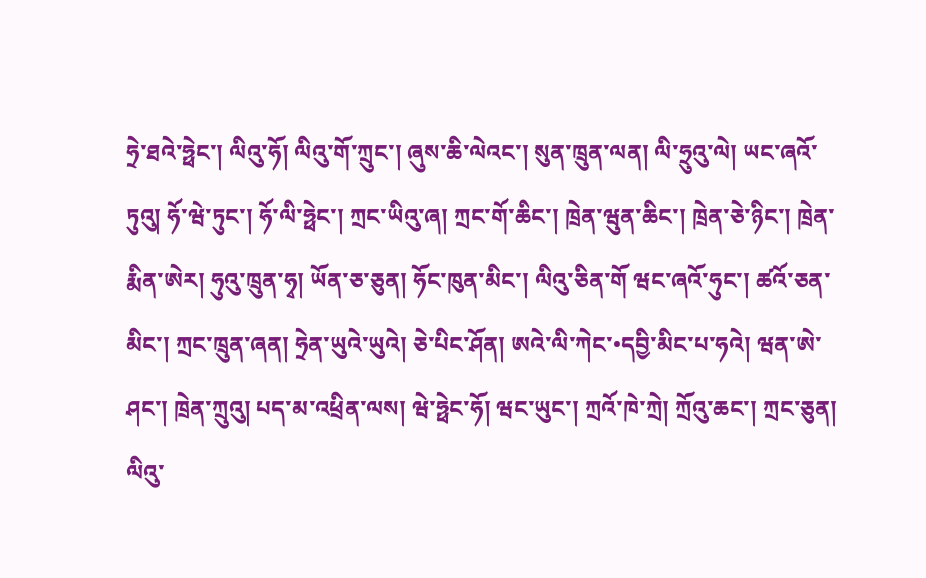ཧྲེ་ཐའེ་ཧྥེང་། ལིའུ་ཧོ། ལིའུ་གོ་ཀྲུང་། ཞུས་ཆི་ལེའང་། སུན་ཁྲུན་ལན། ལི་ཧྲུའུ་ལེ། ཡང་ཞའོ་ཏུའུ། ཧོ་ཝེ་ཏུང་། ཧོ་ལི་ཧྥེང་། ཀྲང་ཡིའུ་ཞ། ཀྲང་གོ་ཆིང་། ཁྲེན་ཝུན་ཆིང་། ཁྲེན་ཅེ་ཉིང་། ཁྲེན་རྨིན་ཨེར། ཧུའུ་ཁྲུན་ཧྭ། ཡོན་ཅ་ཅུན། ཧོང་ཁུན་མིང་། ལིའུ་ཅིན་གོ ཝང་ཞའོ་ཧུང་། ཚའོ་ཅན་མིང་། ཀྲང་ཁྲུན་ཞན། ཧྲེན་ཡུའེ་ཡུའེ། ཅེ་པིང་ཤོན། ཨའེ་ལི་ཀེང་•དབྱི་མིང་པ་ཧའེ། ཝན་ཨེ་ཤང་། ཁྲེན་ཀྲུའུ། པད་མ་འཕྲིན་ལས། ཝེ་ཧྥེང་ཧོ། ཝང་ཡུང་། ཀྲའོ་ཁེ་ཀྲེ། ཀྲོའུ་ཆང་། ཀྲང་ཅུན། ལིའུ་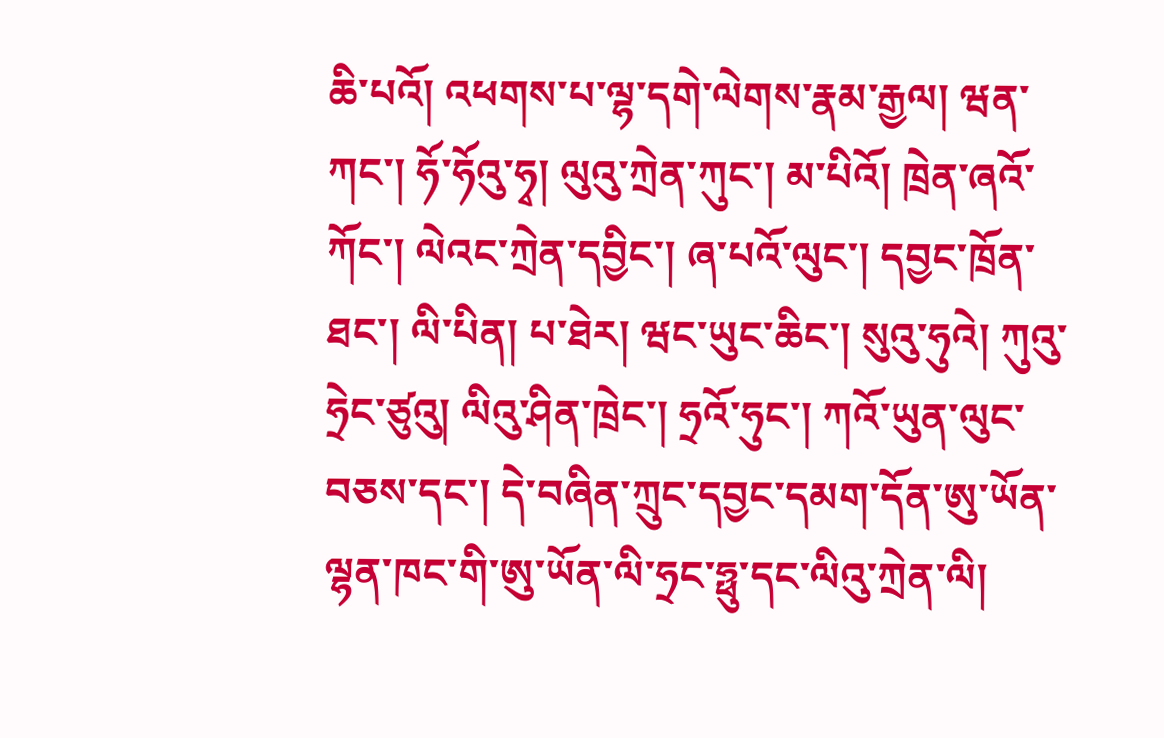ཆི་པའོ། འཕགས་པ་ལྷ་དགེ་ལེགས་རྣམ་རྒྱལ། ཝན་ཀང་། ཧོ་ཧོའུ་ཧྭ། ལུའུ་ཀྲེན་ཀུང་། མ་པིའོ། ཁྲེན་ཞའོ་ཀོང་། ལེའང་ཀྲེན་དབྱིང་། ཞ་པའོ་ལུང་། དབྱང་ཁྲོན་ཐང་། ལི་པིན། པ་ཐེར། ཝང་ཡུང་ཆིང་། སུའུ་ཧུའེ། ཀུའུ་ཧྲེང་ཙུའུ། ལིའུ་ཤིན་ཁྲེང་། ཧྲའོ་ཧུང་། ཀའོ་ཡུན་ལུང་བཅས་དང་། དེ་བཞིན་ཀྲུང་དབྱང་དམག་དོན་ཨུ་ཡོན་ལྷན་ཁང་གི་ཨུ་ཡོན་ལི་ཧྲང་ཧྥུ་དང་ལིའུ་ཀྲེན་ལི།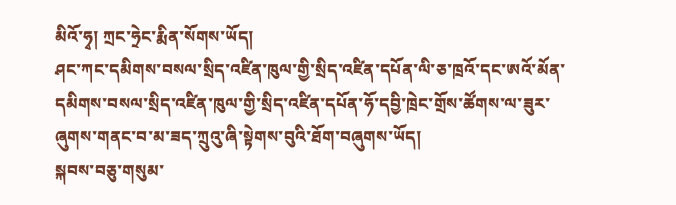མིའོ་ཧྭ། ཀྲང་ཧྲེང་རྨིན་སོགས་ཡོད།
ཤང་ཀང་དམིགས་བསལ་སྲིད་འཛིན་ཁུལ་གྱི་སྲིད་འཛིན་དཔོན་ལི་ཅ་ཁྲའོ་དང་ཨའོ་མོན་དམིགས་བསལ་སྲིད་འཛིན་ཁུལ་གྱི་སྲིད་འཛིན་དཔོན་ཧོ་དབྱི་ཁྲེང་གྲོས་ཚོགས་ལ་ཟུར་ཞུགས་གནང་བ་མ་ཟད་ཀྲུའུ་ཞི་སྟེགས་བུའི་ཐོག་བཞུགས་ཡོད།
སྐབས་བཅུ་གསུམ་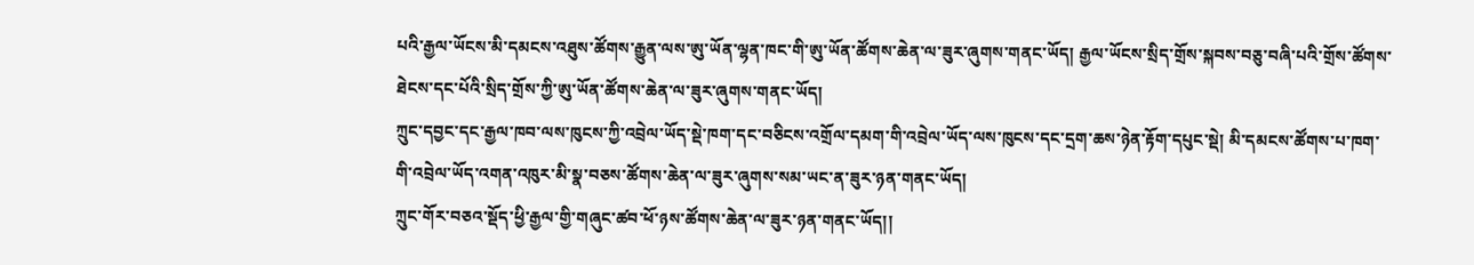པའི་རྒྱལ་ཡོངས་མི་དམངས་འཐུས་ཚོགས་རྒྱུན་ལས་ཨུ་ཡོན་ལྷན་ཁང་གི་ཨུ་ཡོན་ཚོགས་ཆེན་ལ་ཟུར་ཞུགས་གནང་ཡོད། རྒྱལ་ཡོངས་སྲིད་གྲོས་སྐབས་བཅུ་བཞི་པའི་གྲོས་ཚོགས་ཐེངས་དང་པོའི་སྲིད་གྲོས་ཀྱི་ཨུ་ཡོན་ཚོགས་ཆེན་ལ་ཟུར་ཞུགས་གནང་ཡོད།
ཀྲུང་དབྱང་དང་རྒྱལ་ཁབ་ལས་ཁུངས་ཀྱི་འབྲེལ་ཡོད་སྡེ་ཁག་དང་བཅིངས་འགྲོལ་དམག་གི་འབྲེལ་ཡོད་ལས་ཁུངས་དང་དྲག་ཆས་ཉེན་རྟོག་དཔུང་སྡེ། མི་དམངས་ཚོགས་པ་ཁག་གི་འབྲེལ་ཡོད་འགན་འཁུར་མི་སྣ་བཅས་ཚོགས་ཆེན་ལ་ཟུར་ཞུགས་སམ་ཡང་ན་ཟུར་ཉན་གནང་ཡོད།
ཀྲུང་གོར་བཅའ་སྡོད་ཕྱི་རྒྱལ་གྱི་གཞུང་ཚབ་ཕོ་ཉས་ཚོགས་ཆེན་ལ་ཟུར་ཉན་གནང་ཡོད།།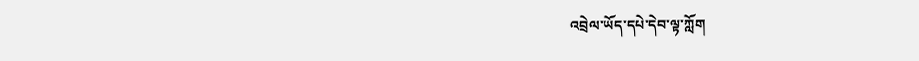འབྲེལ་ཡོད་དཔེ་དེབ་ལྟ་ཀློག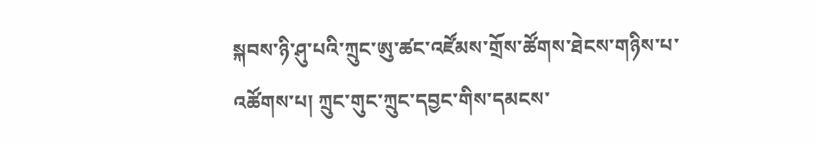སྐབས་ཉི་ཤུ་པའི་ཀྲུང་ཨུ་ཚང་འཛོམས་གྲོས་ཚོགས་ཐེངས་གཉིས་པ་འཚོགས་པ། ཀྲུང་གུང་ཀྲུང་དབྱང་གིས་དམངས་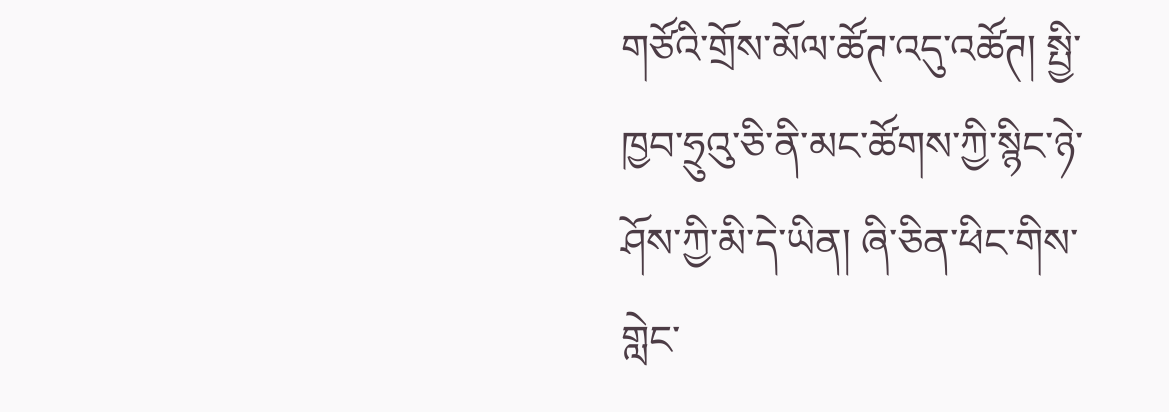གཙོའི་གྲོས་མོལ་ཚོཊ་འདུ་འཚོཊ། སྤྱི་ཁྱབ་ཧྲུའུ་ཅི་ནི་མང་ཚོགས་ཀྱི་སྙིང་ཉེ་ཤོས་ཀྱི་མི་དེ་ཡིན། ཞི་ཅིན་ཕིང་གིས་གླེང་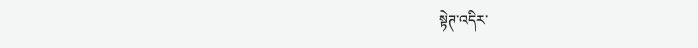སྟེཊ་འདིར་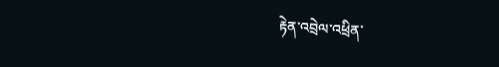རྟེན་འབྲེལ་འཕྲིན་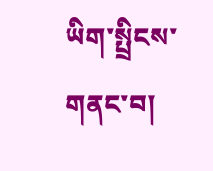ཡིག་སྤྲིངས་གནང་བ།